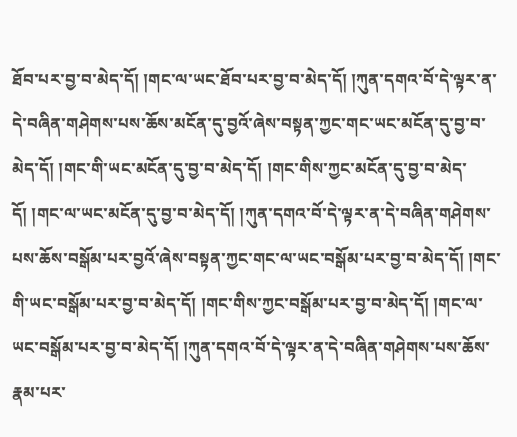ཐོབ་པར་བྱ་བ་མེད་དོ། །གང་ལ་ཡང་ཐོབ་པར་བྱ་བ་མེད་དོ། །ཀུན་དགའ་བོ་དེ་ལྟར་ན་དེ་བཞིན་གཤེགས་པས་ཆོས་མངོན་དུ་བྱའོ་ཞེས་བསྟན་ཀྱང་གང་ཡང་མངོན་དུ་བྱ་བ་མེད་དོ། །གང་གི་ཡང་མངོན་དུ་བྱ་བ་མེད་དོ། །གང་གིས་ཀྱང་མངོན་དུ་བྱ་བ་མེད་དོ། །གང་ལ་ཡང་མངོན་དུ་བྱ་བ་མེད་དོ། །ཀུན་དགའ་བོ་དེ་ལྟར་ན་དེ་བཞིན་གཤེགས་པས་ཆོས་བསྒོམ་པར་བྱའོ་ཞེས་བསྟན་ཀྱང་གང་ལ་ཡང་བསྒོམ་པར་བྱ་བ་མེད་དོ། །གང་གི་ཡང་བསྒོམ་པར་བྱ་བ་མེད་དོ། །གང་གིས་ཀྱང་བསྒོམ་པར་བྱ་བ་མེད་དོ། །གང་ལ་ཡང་བསྒོམ་པར་བྱ་བ་མེད་དོ། །ཀུན་དགའ་བོ་དེ་ལྟར་ན་དེ་བཞིན་གཤེགས་པས་ཆོས་རྣམ་པར་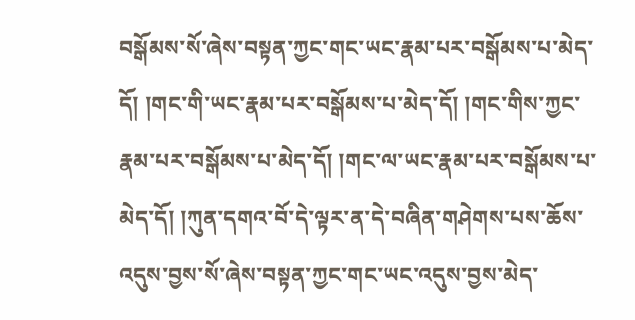བསྒོམས་སོ་ཞེས་བསྟན་ཀྱང་གང་ཡང་རྣམ་པར་བསྒོམས་པ་མེད་དོ། །གང་གི་ཡང་རྣམ་པར་བསྒོམས་པ་མེད་དོ། །གང་གིས་ཀྱང་རྣམ་པར་བསྒོམས་པ་མེད་དོ། །གང་ལ་ཡང་རྣམ་པར་བསྒོམས་པ་མེད་དོ། །ཀུན་དགའ་བོ་དེ་ལྟར་ན་དེ་བཞིན་གཤེགས་པས་ཆོས་འདུས་བྱས་སོ་ཞེས་བསྟན་ཀྱང་གང་ཡང་འདུས་བྱས་མེད་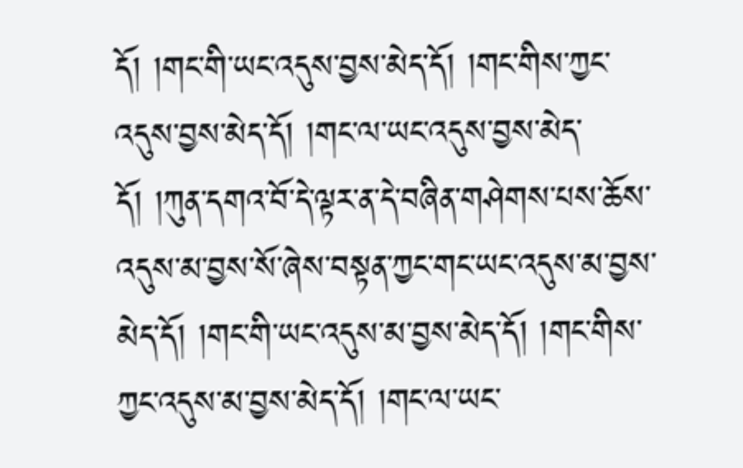དོ། །གང་གི་ཡང་འདུས་བྱས་མེད་དོ། །གང་གིས་ཀྱང་འདུས་བྱས་མེད་དོ། །གང་ལ་ཡང་འདུས་བྱས་མེད་དོ། །ཀུན་དགའ་བོ་དེ་ལྟར་ན་དེ་བཞིན་གཤེགས་པས་ཆོས་འདུས་མ་བྱས་སོ་ཞེས་བསྟན་ཀྱང་གང་ཡང་འདུས་མ་བྱས་མེད་དོ། །གང་གི་ཡང་འདུས་མ་བྱས་མེད་དོ། །གང་གིས་ཀྱང་འདུས་མ་བྱས་མེད་དོ། །གང་ལ་ཡང་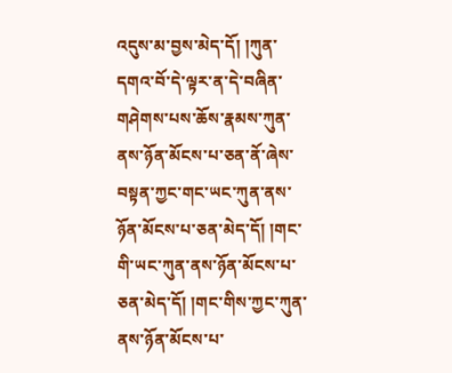འདུས་མ་བྱས་མེད་དོ། །ཀུན་དགའ་བོ་དེ་ལྟར་ན་དེ་བཞིན་གཤེགས་པས་ཆོས་རྣམས་ཀུན་ནས་ཉོན་མོངས་པ་ཅན་ནོ་ཞེས་བསྟན་ཀྱང་གང་ཡང་ཀུན་ནས་ཉོན་མོངས་པ་ཅན་མེད་དོ། །གང་གི་ཡང་ཀུན་ནས་ཉོན་མོངས་པ་ཅན་མེད་དོ། །གང་གིས་ཀྱང་ཀུན་ནས་ཉོན་མོངས་པ་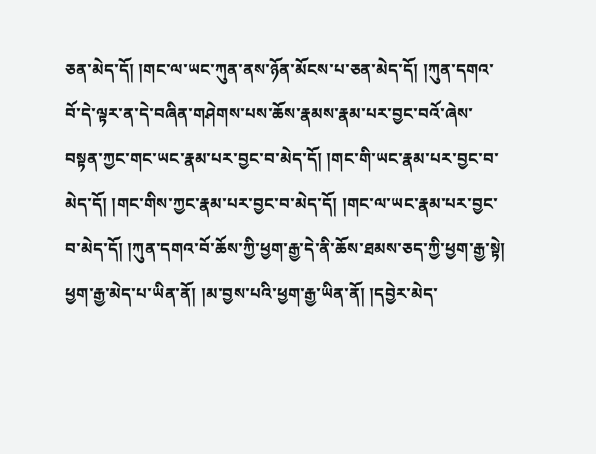ཅན་མེད་དོ། །གང་ལ་ཡང་ཀུན་ནས་ཉོན་མོངས་པ་ཅན་མེད་དོ། །ཀུན་དགའ་བོ་དེ་ལྟར་ན་དེ་བཞིན་གཤེགས་པས་ཆོས་རྣམས་རྣམ་པར་བྱང་བའོ་ཞེས་བསྟན་ཀྱང་གང་ཡང་རྣམ་པར་བྱང་བ་མེད་དོ། །གང་གི་ཡང་རྣམ་པར་བྱང་བ་མེད་དོ། །གང་གིས་ཀྱང་རྣམ་པར་བྱང་བ་མེད་དོ། །གང་ལ་ཡང་རྣམ་པར་བྱང་བ་མེད་དོ། །ཀུན་དགའ་བོ་ཆོས་ཀྱི་ཕྱག་རྒྱ་དེ་ནི་ཆོས་ཐམས་ཅད་ཀྱི་ཕྱག་རྒྱ་སྟེ། ཕྱག་རྒྱ་མེད་པ་ཡིན་ནོ། །མ་བྱས་པའི་ཕྱག་རྒྱ་ཡིན་ནོ། །དབྱེར་མེད་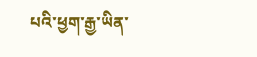པའི་ཕྱག་རྒྱ་ཡིན་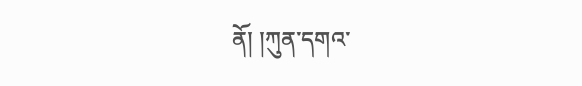ནོ། །ཀུན་དགའ་